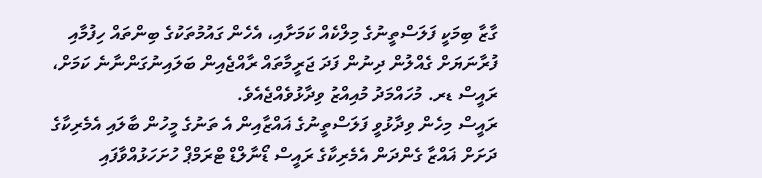ގާޒާ ބިމަކީ ފަލަސްތީނުގެ މިލްކެއް ކަމަށާއި، އެހެން ގައުމުތަކުގެ ބިންތައް ހިފުމާއި ފުރާނަޔަށް ގެއްލުން ދިނުން ފަދަ ޖަރީމާތައް ރާއްޖެއިން ބަލައިނުގަންނާނެ ކަމަށް، ރައީސް ޑރ. މުހައްމަދު މުއިއްޒު ވިދާޅުވެއްޖެއެވެ.
ރައީސް މިހެން ވިދާޅުވީ ފަލަސްތީނުގެ ޣައްޒާއިން އެ ތަނުގެ މީހުން ބާލައި އެމެރިކާގެ ދަށަށް ޣައްޒާ ގެންދަން އެމެރިކާގެ ރައީސް ޑޯނާލްޑް ޓްރަމްޕް ހުށަހަޅުއްވާފައި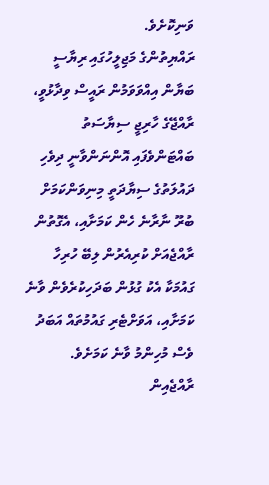ވަނިކޮށެވެ.
ރައްޔިތުންގެ މަޖިލީހުގައި ރިޔާސީ ބަޔާން އިއްވަވަމުން ރައީސް ވިދާޅުވީ، ރާއްޖޭގެ ހާރިޖީ ސިޔާސަތު ބައްޓަންވެފައި އޮންނަންވާނީ ދިވެހި ދައުލަތުގެ ސިޔާދަތީ މިނިވަންކަމަށް ބުރޫ ނާރާނެ ހެން ކަމަށާއި، އެގޮތުން ރާއްޖެއަށް ކުރިއެރުން ލިބޭ ހުރިހާ ގައުމަކާ އެކު ގުޅުން ބަދަހިކުރެވެން ވާނެ ކަމަށާއި، އަވަށްޓެރި ގައުމުތައް އަބަދު ވެސް މުހިންމު ވާނެ ކަމަށެވެ.
ރާއްޖެއިން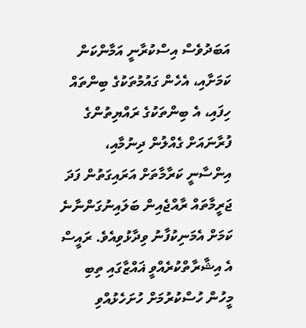އަބަދުވެސް އިސްކުރާނީ އަމާންކަން ކަމަށާއި، އެހެން ގައުމުތަކުގެ ބިންތައް ހިފައި، އެ ބިންތަކުގެ ރައްޔިތުންގެ ފުރާނައަށް ގެއްލުން ދިނުމާއި، އިންސާނީ ކަރާމާތަށް އަރައިގަތުން ފަދަ ޖަރީމާތައް ރާއްޖެއިން ބަލައިނުގަންނާނެ ކަމަށް އެމަނިކުފާނު ވިދާޅުވިއެވެ. ރައީސް އެ އިޝާރާތްކުރެއްވީ ޣައްޒާގައި ތިބި މީހުން ހުސްކުރުމަށް ހުށަހެޅުއްވި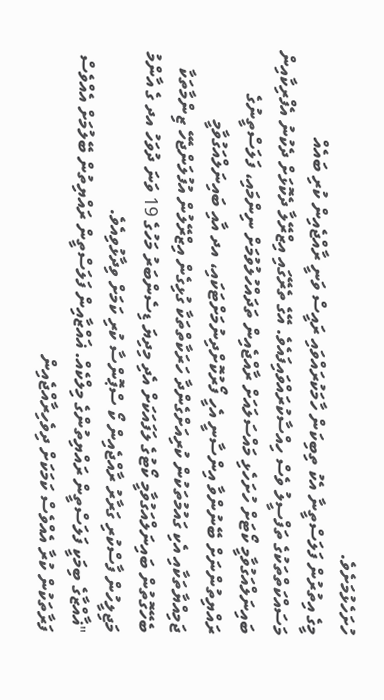ހުށަހެޅުމަށެވެ.
މީގެ އިތުރުން ފަލަސްތީނާ އެކު ތިބިކަން ހާމަކުރައްވައި ރައީސް ވަނީ ރާއްޖެއިން ކުރި ބައެއް މަސައްކަތްތަކުގެ ތަފްސީލު ވެސް ހިއްސާކުރައްވައިފައެވެ. އޭގެ ތެރޭގައި އިޒްރޭލާ ދެކޮޅަށް ދެކުނު އެފްރިކާއިން ބައިނަލްއަގުވާމީ ކޯޓަށް ހުށަހެޅި މައްސަލައަށް ރާއްޖެއިން ތަދައްހުލުވުމަށް ނިންމައި، ފަލަސްތީނުގެ ރައްޔިތުންނަށް ބޭނުންވާ އިންސާނީ އެހީ ފޯރުކޮށްދިނުމަށްޓަކައި، އދ އާއި ބައިނަލްއަގުވާމީ ޖަމިއްޔާތަކާއި އެކި ގައުމުތަކުން ކުރިއަށްގެންދާ ހަރަކާތްތަކާ ގުޅިގެން އިޒްރޭލުން އުފުލަންޖެހޭ ޒިންމާތަކާ ބެހޭގޮތުން ބައިނަލްއަގުވާމީ ކޯޓުގެ ލަފައަކަށް އެދި މިދިޔަ ޑިސެންބަރު މަހުގެ 19 ވަނަ ދުވަހު އދ ގެ އާންމު މަޖިލީހުން ފާސްކުރި ގަރާރު ރާއްޖެއިން ކޯ ސްޕޮންސާ ކުރި ކަމަށް ވިދާޅުވިއެވެ.
"ޣާއްޒާގެ ބިމަކީ ފަލަސްތީން ރައްޔިތުންގެ މިލްކެއް. ޣައްޒާއިން ފަލަސްތީން ރައްޔިތުން ބޭލުމަށް އެއްވެސް ފަރާތަކުން ކުރާ އެއްވެސް ކަމަކަށް ދިވެހިރާއްޖެއިން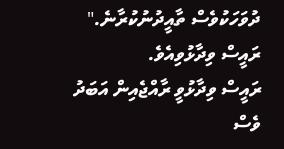ދުވަހަކުވެސް ތާއީދުނުކުރާނެ." ރައީސް ވިދާޅުވިއެވެ.
ރައީސް ވިދާޅުވީ ރާއްޖެއިން އަބަދު ވެސް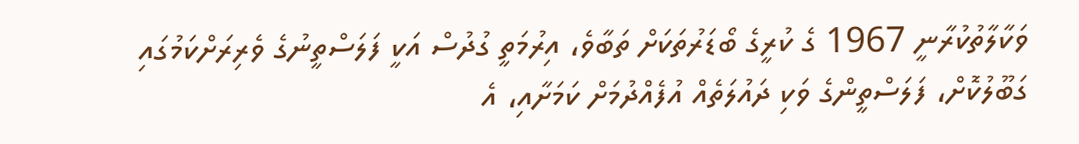ވަކާލާތުކުރާނީ 1967 ގެ ކުރީގެ ބޯޑަރުތަކަށް ތަބާވެ، އިރުމަތީ ގުދުސް އަކީ ފަލަސްތީނުގެ ވެރިރަށްކަމުގައި ގަބޫލުކޮށް، ފަލަސްތީންގެ ވަކި ދައުލަތެއް އުފެއްދުމަށް ކަމަށާއި، އެ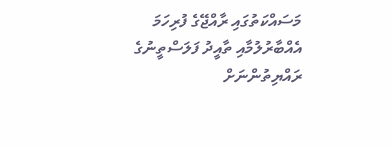މަސައްކަތުގައި ރާއްޖޭގެ ފުރިހަމަ އެއްބާރުލުމާއި ތާއީދު ފަލަސްތީނުގެ ރައްޔިތުންނަށް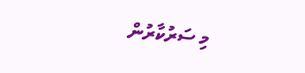މި ސަރުކާރުން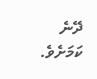ދޭނެ ކަމަށެވެ.